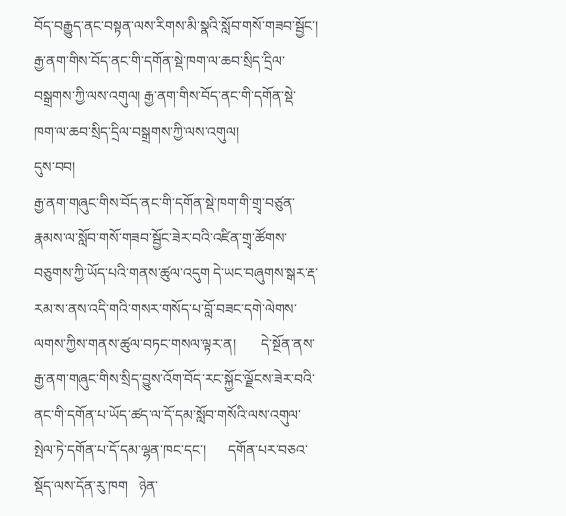བོད་བརྒྱུད་ནང་བསྟན་ལས་རིགས་མི་སྣའི་སློབ་གསོ་གཟབ་སྦྱོང་།
རྒྱ་ནག་གིས་བོད་ནང་གི་དགོན་སྡེ་ཁག་ལ་ཆབ་སྲིད་དྲིལ་བསྒྲགས་ཀྱི་ལས་འགུལ། རྒྱ་ནག་གིས་བོད་ནང་གི་དགོན་སྡེ་ཁག་ལ་ཆབ་སྲིད་དྲིལ་བསྒྲགས་ཀྱི་ལས་འགུལ།
དུས་བབ།
རྒྱ་ནག་གཞུང་གིས་བོད་ནང་གི་དགོན་སྡེ་ཁག་གི་གྲྭ་བཙུན་རྣམས་ལ་སློབ་གསོ་གཟབ་སྦྱོང་ཟེར་བའི་འཛིན་གྲྭ་ཚོགས་བཅུགས་ཀྱི་ཡོད་པའི་གནས་ཚུལ་འདུག དེ་ཡང་བཞུགས་སྒར་རྡ་རམ་ས་ནས་འདི་གའི་གསར་གསོད་པ་བློ་བཟང་དགེ་ལེགས་ལགས་ཀྱིས་གནས་ཚུལ་བཏང་གསལ་ལྟར་ན།       དེ་སྔོན་ནས་རྒྱ་ནག་གཞུང་གིས་སྲིད་བྱུས་འོག་བོད་རང་སྐྱོང་ལྗོངས་ཟེར་བའི་ནང་གི་དགོན་པ་ཡོད་ཚད་ལ་དོ་དམ་སློབ་གསོའི་ལས་འགུལ་སྤེལ་ཏེ་དགོན་པ་དོ་དམ་ལྷན་ཁང་དང་།      དགོན་པར་བཅའ་སྡོད་ལས་དོན་རུ་ཁག   ཉེན་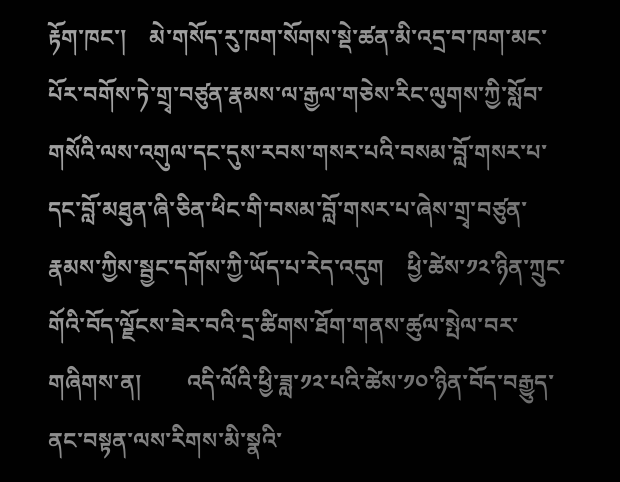རྟོག་ཁང་།    མེ་གསོད་རུ་ཁག་སོགས་སྡེ་ཚན་མི་འདྲ་བ་ཁག་མང་པོར་བགོས་ཏེ་གྲྭ་བཙུན་རྣམས་ལ་རྒྱལ་གཅེས་རིང་ལུགས་ཀྱི་སློབ་གསོའི་ལས་འགུལ་དང་དུས་རབས་གསར་པའི་བསམ་བློ་གསར་པ་དང་བློ་མཐུན་ཞི་ཅིན་ཕིང་གི་བསམ་བློ་གསར་པ་ཞེས་གྲྭ་བཙུན་རྣམས་ཀྱིས་སྦྱང་དགོས་ཀྱི་ཡོད་པ་རེད་འདུག    ཕྱི་ཚེས་༡༢་ཉིན་ཀྲུང་གོའི་བོད་ལྗོངས་ཟེར་བའི་དྲ་ཚིགས་ཐོག་གནས་ཚུལ་སྤེལ་བར་གཞིགས་ན།        འདི་ལོའི་ཕྱི་ཟླ་༡༢་པའི་ཚེས་༡༠་ཉིན་བོད་བརྒྱུད་ནང་བསྟན་ལས་རིགས་མི་སྣའི་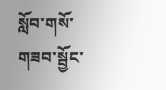སློབ་གསོ་གཟབ་སྦྱོང་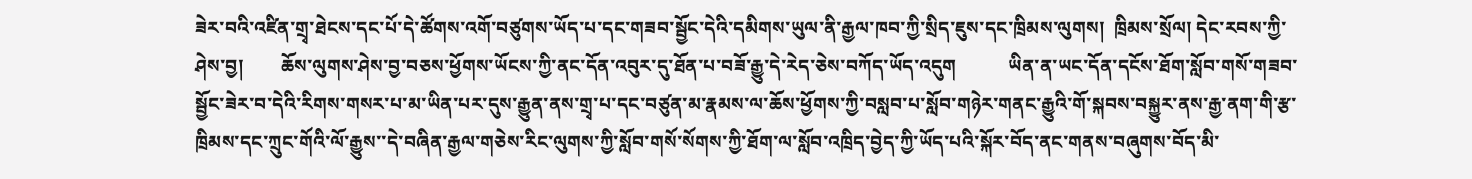ཟེར་བའི་འཛིན་གྲྭ་ཐེངས་དང་པོ་དེ་ཚོགས་འགོ་བཙུགས་ཡོད་པ་དང་གཟབ་སྦྱོང་དེའི་དམིགས་ཡུལ་ནི་རྒྱལ་ཁབ་ཀྱི་སྲིད་ཇུས་དང་ཁྲིམས་ལུགས།  ཁྲིམས་སྲོལ། དེང་རབས་ཀྱི་ཤེས་བྱ།        ཆོས་ལུགས་ཤེས་བྱ་བཅས་ཕྱོགས་ཡོངས་ཀྱི་ནང་དོན་འབུར་དུ་ཐོན་པ་བཟོ་རྒྱུ་དེ་རེད་ཅེས་བཀོད་ཡོད་འདུག           ཡིན་ན་ཡང་དོན་དངོས་ཐོག་སློབ་གསོ་གཟབ་སྦྱོང་ཟེར་བ་དེའི་རིགས་གསར་པ་མ་ཡིན་པར་དུས་རྒྱུན་ནས་གྲྭ་པ་དང་བཙུན་མ་རྣམས་ལ་ཆོས་ཕྱོགས་ཀྱི་བསླབ་པ་སློབ་གཉེར་གནང་རྒྱུའི་གོ་སྐབས་བསྐྱུར་ནས་རྒྱ་ནག་གི་རྩ་ཁྲིམས་དང་ཀྲུང་གོའི་ལོ་རྒྱུས་་དེ་བཞིན་རྒྱལ་གཅེས་རིང་ལུགས་ཀྱི་སློབ་གསོ་སོགས་ཀྱི་ཐོག་ལ་སློབ་འཁྲིད་བྱེད་ཀྱི་ཡོད་པའི་སྐོར་བོད་ནང་གནས་བཞུགས་བོད་མི་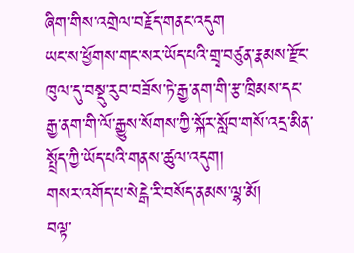ཞིག་གིས་འགྲེལ་བརྗོད་གནང་འདུག
ཡང་ས་ཕྱོགས་གང་སར་ཡོད་པའི་གྲྭ་བཙུན་རྣམས་རྫོང་ཁུལ་དུ་བསྡུ་རུབ་བཟོས་ཏེ་རྒྱ་ནག་གི་རྩ་ཁྲིམས་དང་རྒྱ་ནག་གི་ལོ་རྒྱུས་སོགས་ཀྱི་སྐོར་སློབ་གསོ་འདྲ་མིན་སྤྲོད་ཀྱི་ཡོད་པའི་གནས་ཚུལ་འདུག།
གསར་འགོད་པ་སེངྒེ་རི་བསོད་ནམས་ལྷ་མོ།
བལྟ་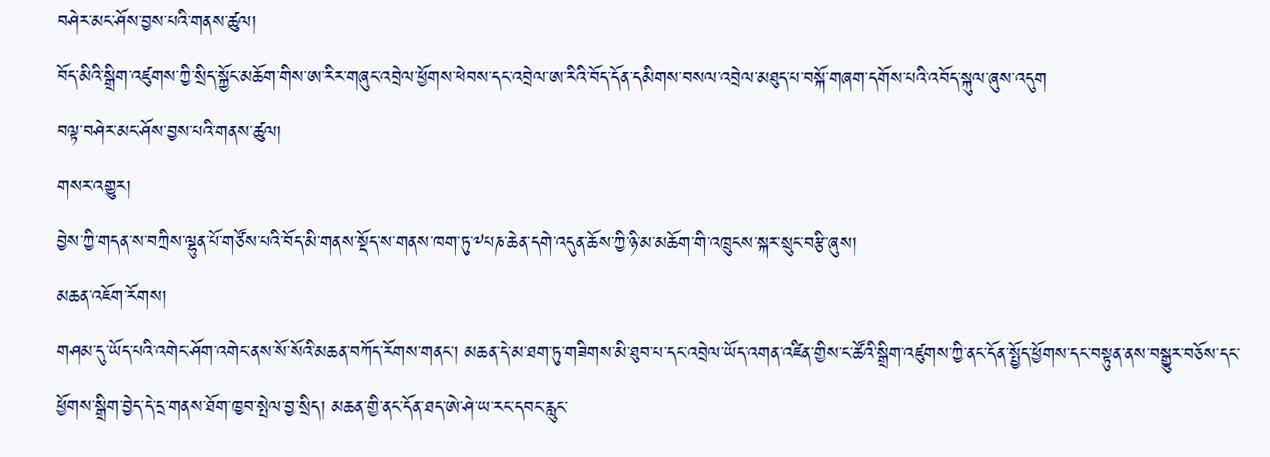བཤེར་མང་ཤོས་བྱས་པའི་གནས་ཚུལ།
བོད་མིའི་སྒྲིག་འཛུགས་ཀྱི་སྲིད་སྐྱོང་མཆོག་གིས་ཨ་རིར་གཞུང་འབྲེལ་ཕྱོགས་ཕེབས་དང་འབྲེལ་ཨ་རིའི་བོད་དོན་དམིགས་བསལ་འབྲེལ་མཐུད་པ་བསྐོ་གཞག་དགོས་པའི་འབོད་སྐུལ་ཞུས་འདུག
བལྟ་བཤེར་མང་ཤོས་བྱས་པའི་གནས་ཚུལ།
གསར་འགྱུར།
བྱེས་ཀྱི་གདན་ས་བཀྲིས་ལྷུན་པོ་གཙོས་པའི་བོད་མི་གནས་སྡོད་ས་གནས་ཁག་ཏུ་༸པཎ་ཆེན་དགེ་འདུན་ཆོས་ཀྱི་ཉི་མ་མཆོག་གི་འཁྲུངས་སྐར་སྲུང་བརྩི་ཞུས།
མཆན་འཇོག་རོགས།
གཤམ་དུ་ཡོད་པའི་འགེང་ཤོག་འགེང་ནས་སོ་སོའི་མཆན་བཀོད་རོགས་གནང་། མཆན་དེ་མ་ཐག་ཏུ་གཟིགས་མི་ཐུབ་པ་དང་འབྲེལ་ཡོད་འགན་འཛིན་གྱིས་ང་ཚོའི་སྒྲིག་འཛུགས་ཀྱི་ནང་དོན་སྤྱོད་ཕྱོགས་དང་བསྟུན་ནས་བསྒྱུར་བཅོས་དང་ཕྱོགས་སྒྲིག་བྱེད་དེ་དྲ་གནས་ཐོག་ཁྱབ་སྤེལ་བྱ་སྲིད། མཆན་གྱི་ནང་དོན་ཐད་ཨེ་ཤེ་ཡ་རང་དབང་རླུང་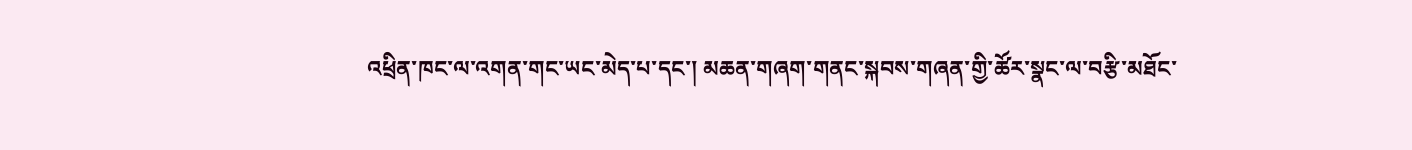འཕྲིན་ཁང་ལ་འགན་གང་ཡང་མེད་པ་དང་། མཆན་གཞག་གནང་སྐབས་གཞན་གྱི་ཚོར་སྣང་ལ་བརྩི་མཐོང་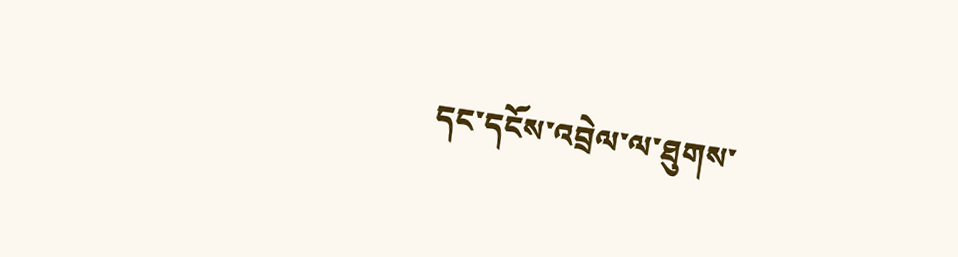དང་དངོས་འབྲེལ་ལ་ཐུགས་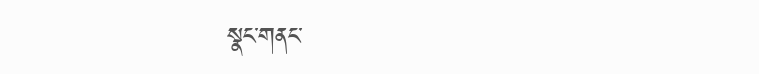སྣང་གནང་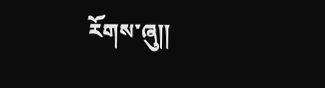རོགས་ཞུ༎